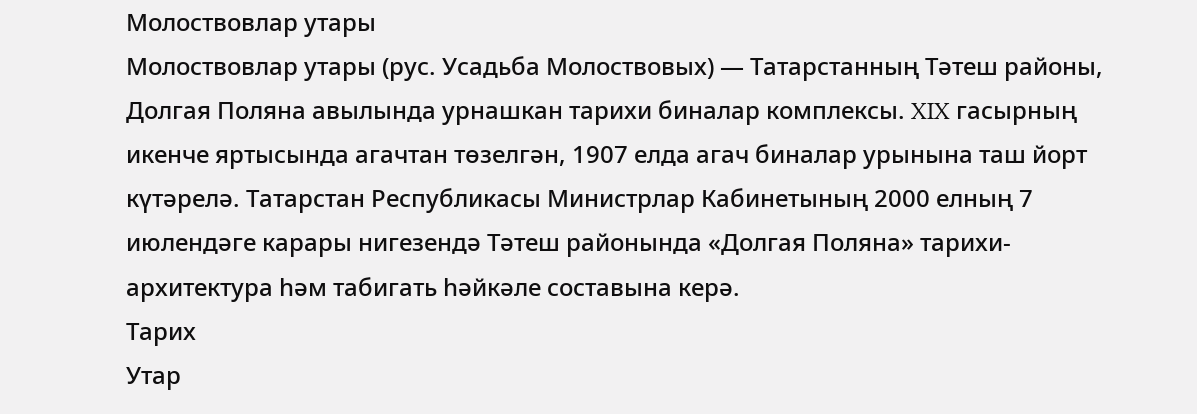Молоствовлар утары
Молоствовлар утары (рус. Усадьба Молоствовых) — Татарстанның Тәтеш районы, Долгая Поляна авылында урнашкан тарихи биналар комплексы. XIX гасырның икенче яртысында агачтан төзелгән, 1907 елда агач биналар урынына таш йорт күтәрелә. Татарстан Республикасы Министрлар Кабинетының 2000 елның 7 июлендәге карары нигезендә Тәтеш районында «Долгая Поляна» тарихи-архитектура һәм табигать һәйкәле составына керә.
Тарих
Утар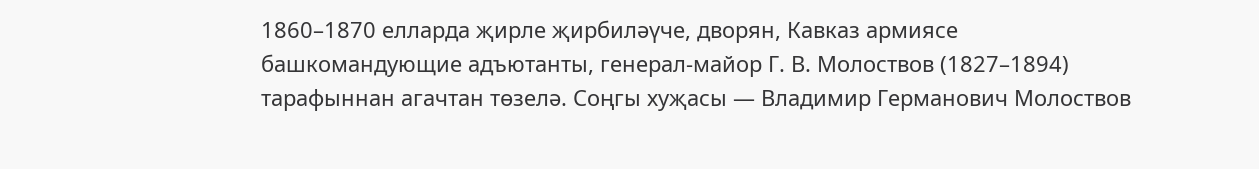1860–1870 елларда җирле җирбиләүче, дворян, Кавказ армиясе башкомандующие адъютанты, генерал-майор Г. В. Молоствов (1827–1894) тарафыннан агачтан төзелә. Соңгы хуҗасы — Владимир Германович Молоствов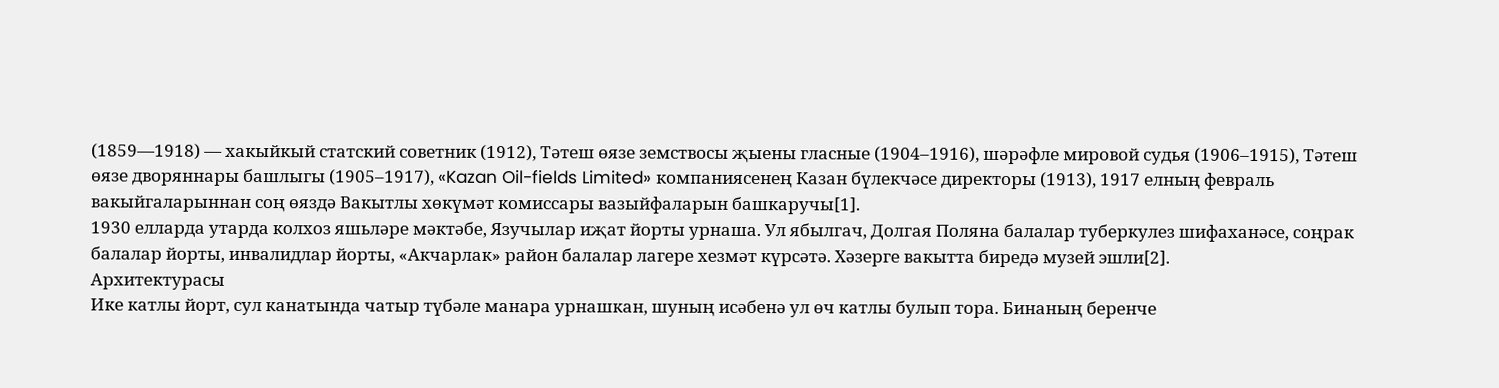(1859—1918) — хакыйкый статский советник (1912), Тәтеш өязе земствосы җыены гласные (1904–1916), шәрәфле мировой судья (1906–1915), Тәтеш өязе дворяннары башлыгы (1905–1917), «Kazan Oil-fields Limited» компаниясенең Казан бүлекчәсе директоры (1913), 1917 елның февраль вакыйгаларыннан соң өяздә Вакытлы хөкүмәт комиссары вазыйфаларын башкаручы[1].
1930 елларда утарда колхоз яшьләре мәктәбе, Язучылар иҗат йорты урнаша. Ул ябылгач, Долгая Поляна балалар туберкулез шифаханәсе, соңрак балалар йорты, инвалидлар йорты, «Акчарлак» район балалар лагере хезмәт күрсәтә. Хәзерге вакытта биредә музей эшли[2].
Архитектурасы
Ике катлы йорт, сул канатында чатыр түбәле манара урнашкан, шуның исәбенә ул өч катлы булып тора. Бинаның беренче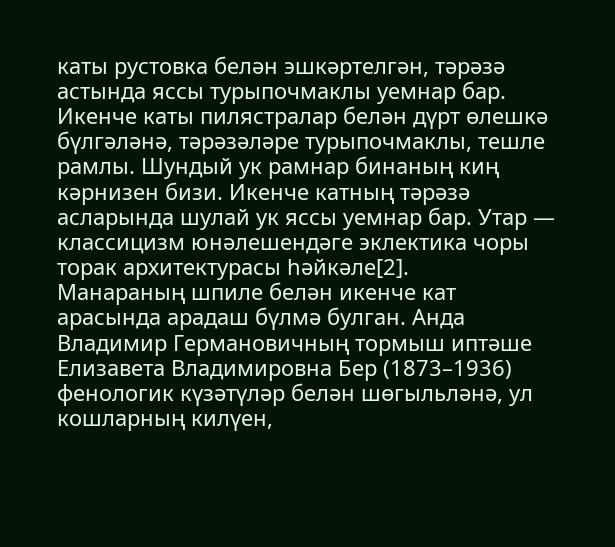каты рустовка белән эшкәртелгән, тәрәзә астында яссы турыпочмаклы уемнар бар. Икенче каты пилястралар белән дүрт өлешкә бүлгәләнә, тәрәзәләре турыпочмаклы, тешле рамлы. Шундый ук рамнар бинаның киң кәрнизен бизи. Икенче катның тәрәзә асларында шулай ук яссы уемнар бар. Утар — классицизм юнәлешендәге эклектика чоры торак архитектурасы һәйкәле[2].
Манараның шпиле белән икенче кат арасында арадаш бүлмә булган. Анда Владимир Германовичның тормыш иптәше Елизавета Владимировна Бер (1873–1936) фенологик күзәтүләр белән шөгыльләнә, ул кошларның килүен,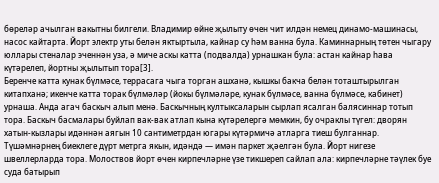бөреләр ачылган вакытны билгели. Владимир өйне җылыту өчен чит илдән немец динамо-машинасы, насос кайтарта. Йорт электр уты белән яктыртыла, кайнар су һәм ванна була. Каминнарның төтен чыгару юллары стеналар эченнән уза, ә миче аскы катта (подвалда) урнашкан була: астан кайнар һава күтәрелеп, йортны җылытып тора[3].
Беренче катта кунак бүлмәсе, террасага чыга торган ашханә, кышкы бакча белән тоташтырылган китапханә; икенче катта торак бүлмәләр (йокы бүлмәләре, кунак бүлмәсе, ванна бүлмәсе, кабинет) урнаша. Анда агач баскыч алып менә. Баскычның култыксаларын сырлап ясалган балясиннар тотып тора. Баскыч басмалары буйлап вак-вак атлап кына күтәрелергә мөмкин, бу очраклы түгел: дворян хатын-кызлары идәннән аягын 10 сантиметрдан югары күтәрмичә атларга тиеш булганнар. Түшәмнәрнең биеклеге дүрт метрга якын, идәндә — имән паркет җәелгән була. Йорт нигезе швеллерларда тора. Молоствов йорт өчен кирпечләрне үзе тикшереп сайлап ала: кирпечләрне тәүлек буе суда батырып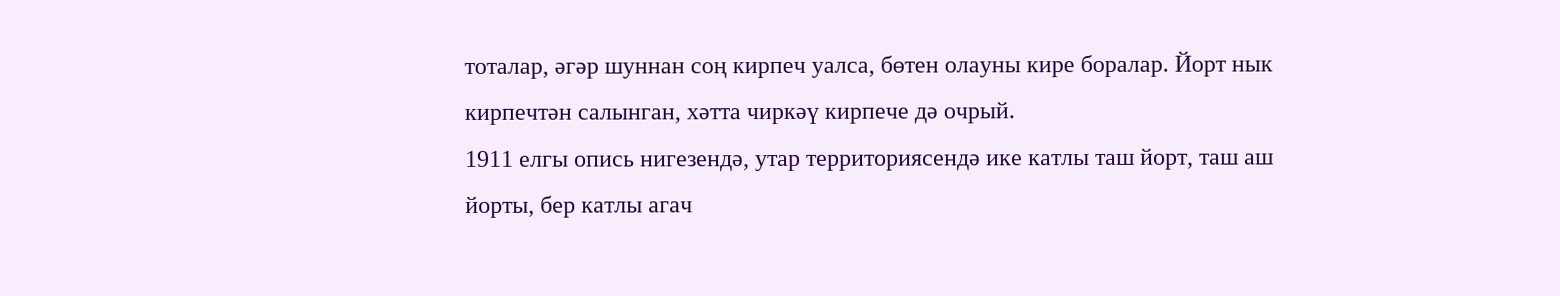тоталар, әгәр шуннан соң кирпеч уалса, бөтен олауны кире боралар. Йорт нык кирпечтән салынган, хәтта чиркәү кирпече дә очрый.
1911 елгы опись нигезендә, утар территориясендә ике катлы таш йорт, таш аш йорты, бер катлы агач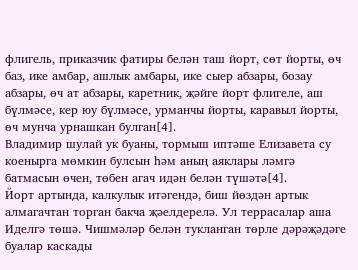флигель, приказчик фатиры белән таш йорт, сөт йорты, өч баз, ике амбар, ашлык амбары, ике сыер абзары, бозау абзары, өч ат абзары, каретник, җәйге йорт флигеле, аш бүлмәсе, кер юу бүлмәсе, урманчы йорты, каравыл йорты, өч мунча урнашкан булган[4].
Владимир шулай ук буаны, тормыш иптәше Елизавета су коенырга мөмкин булсын һәм аның аяклары ләмгә батмасын өчен, төбен агач идән белән түшәтә[4].
Йорт артында, калкулык итәгендә, биш йөздән артык алмагачтан торган бакча җәелдерелә. Ул террасалар аша Иделгә төшә. Чишмәләр белән тукланган төрле дәрәҗәдәге буалар каскады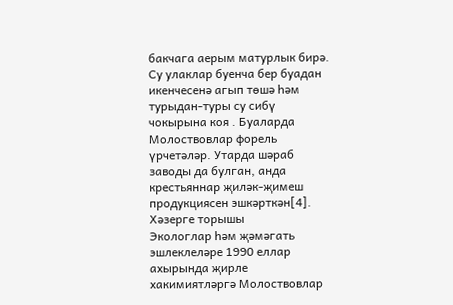бакчага аерым матурлык бирә. Су улаклар буенча бер буадан икенчесенә агып төшә һәм турыдан-туры су сибү чокырына коя . Буаларда Молоствовлар форель үрчетәләр. Утарда шәраб заводы да булган, анда крестьяннар җиләк-җимеш продукциясен эшкәрткән[4].
Хәзерге торышы
Экологлар һәм җәмәгать эшлеклеләре 1990 еллар ахырында җирле хакимиятләргә Молоствовлар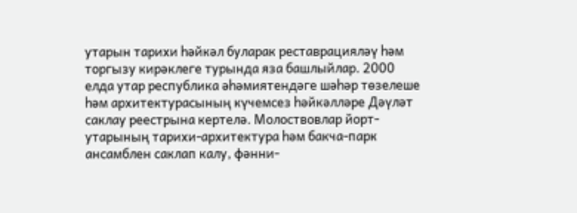утарын тарихи һәйкәл буларак реставрацияләү һәм торгызу кирәклеге турында яза башлыйлар. 2000 елда утар республика әһәмиятендәге шәһәр төзелеше һәм архитектурасының күчемсез һәйкәлләре Дәүләт саклау реестрына кертелә. Молоствовлар йорт-утарының тарихи-архитектура һәм бакча-парк ансамблен саклап калу, фәнни-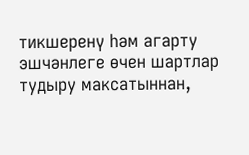тикшеренү һәм агарту эшчәнлеге өчен шартлар тудыру максатыннан,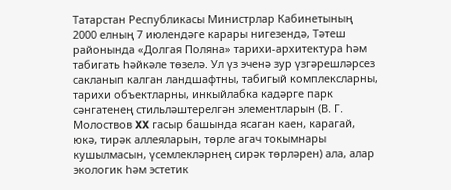Татарстан Республикасы Министрлар Кабинетының 2000 елның 7 июлендәге карары нигезендә, Тәтеш районында «Долгая Поляна» тарихи-архитектура һәм табигать һәйкәле төзелә. Ул үз эченә зур үзгәрешләрсез сакланып калган ландшафтны, табигый комплексларны, тарихи объектларны, инкыйлабка кадәрге парк сәнгатенең стильләштерелгән элементларын (В. Г. Молоствов XX гасыр башында ясаган каен, карагай, юкә, тирәк аллеяларын, төрле агач токымнары кушылмасын, үсемлекләрнең сирәк төрләрен) ала, алар экологик һәм эстетик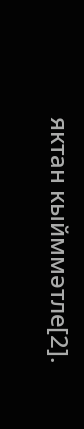яктан кыйммәтле[2].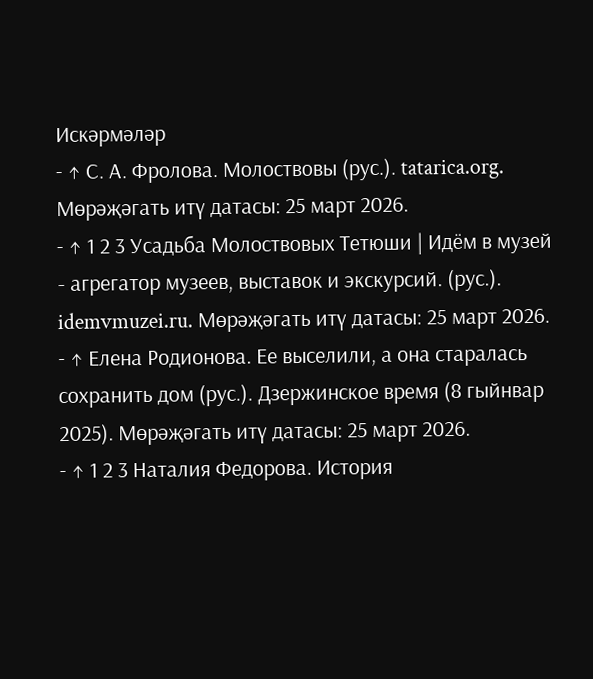Искәрмәләр
- ↑ С. А. Фролова. Молоствовы (рус.). tatarica.org. Мөрәҗәгать итү датасы: 25 март 2026.
- ↑ 1 2 3 Усадьба Молоствовых Тетюши | Идём в музей - aгрегатор музеев, выставок и экскурсий. (рус.). idemvmuzei.ru. Мөрәҗәгать итү датасы: 25 март 2026.
- ↑ Елена Родионова. Ее выселили, а она старалась сохранить дом (рус.). Дзержинское время (8 гыйнвар 2025). Мөрәҗәгать итү датасы: 25 март 2026.
- ↑ 1 2 3 Наталия Федорова. История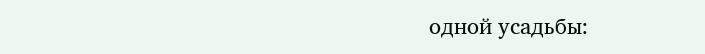одной усадьбы: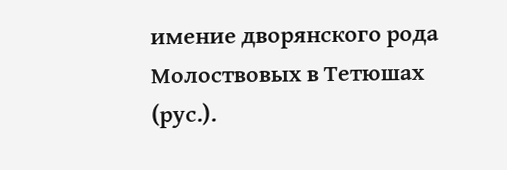имение дворянского рода Молоствовых в Тетюшах (рус.).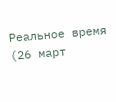Реальное время (26 март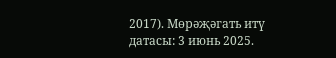2017). Мөрәҗәгать итү датасы: 3 июнь 2025.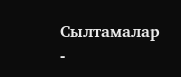Сылтамалар
-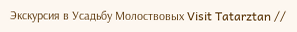Экскурсия в Усадьбу Молоствовых Visit Tatarztan //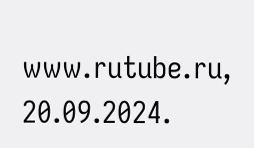www.rutube.ru, 20.09.2024.